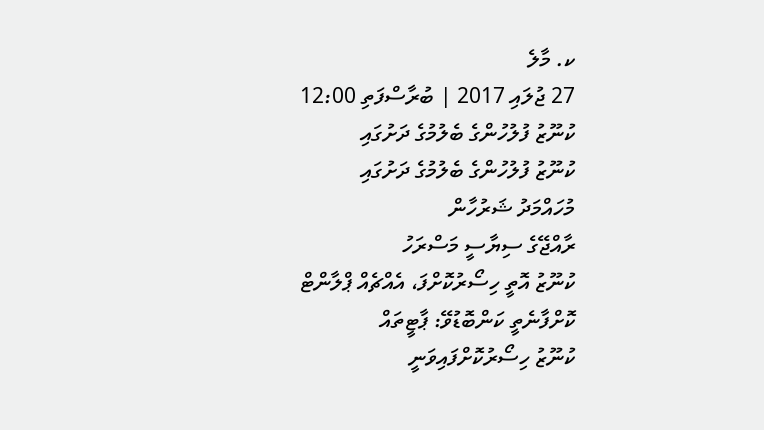ކ. މާލެ
27 ޖުލައި 2017 | ބުރާސްފަތި 12:00
ކުނޫޒު ފުލުހުންގެ ބެލުމުގެ ދަށުގައި
ކުނޫޒު ފުލުހުންގެ ބެލުމުގެ ދަށުގައި
މުހައްމަދު ޝަރުހާން
ރާއްޖޭގެ ސިޔާސީ މަސްރަހު
ކުނޫޒު އޮތީ ހިސޯރުކޮށްފަ، އެއްޗެއް ޕްލާންޓް ކޮށްފާނެތީ ކަންބޮޑުވޭ: ޕާޓީތައް
ކުނޫޒު ހިސޯރުކޮށްފައިވަނީ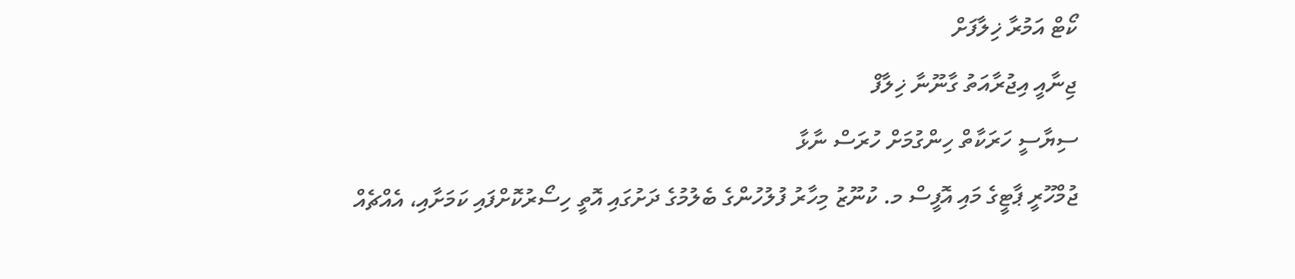ކޯޓް އަމުރާ ޚިލާފަށް
ޖިނާއީ އިޖުރާއަތު ގާނޫނާ ޚިލާފް
ސިޔާސީ ހަރަކާތް ހިންގުމަށް ހުރަސް ނާޅާ
ޖުމްހޫރީ ޕާޓީގެ މައި އޮފީސް މ. ކުނޫޒު މިހާރު ފުލުހުންގެ ބެލުމުގެ ދަށުގައި އޮތީ ހިސޯރުކޮށްފައި ކަމަށާއި، އެއްޗެއް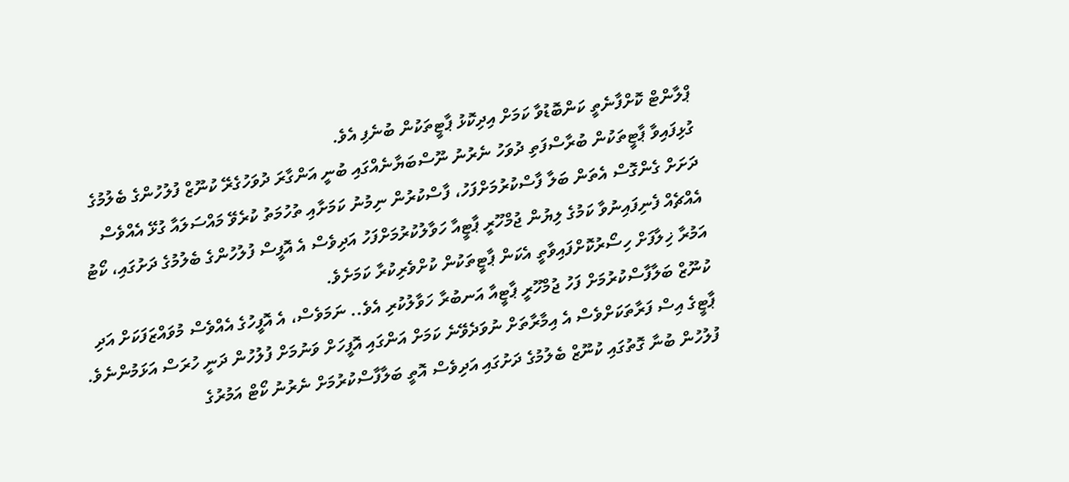ޕްލާންޓް ކޮށްފާނެތީ ކަންބޮޑުވާ ކަމަށް އިދިކޮޅު ޕާޓީތަކުން ބުނެފި އެވެ.
ގުޅިފައިވާ ޕާޓީތަކުން ބުރާސްފަތި ދުވަހު ނެރުނު ނޫސްބަޔާނެއްގައި ބުނީ އަންގާރަ ދުވަހުގެރޭ ކުނޫޒް ފުލުހުންގެ ބެލުމުގެ ދަށަށް ގެންގޮސް އެތަން ބަލާ ފާސްކުރުމަށްފަހު، ފާސްކުރުން ނިމުނު ކަމަށާއި ތުހުމަތު ކުރެވޭ މައްސަލައާ ގުޅޭ އެއްވެސް އެއްޗެއް ފެނިފައިނުވާ ކަމުގެ ލިޔުން ޖުމްހޫރީ ޕާޓީއާ ހަވާލުކުރުމަށްފަހު އަދިވެސް އެ އޮފީސް ފުލުހުންގެ ބެލުމުގެ ދަށުގައި، ކޯޓު އަމުރާ ޚިލާފަށް ހިސޯރުކޮށްފައިވާތީ އެކަން ޕާޓީތަކުން ކުށްވެރިކުރާ ކަމަށެވެ.
ކުނޫޒް ބަލާފާސްކުރުމަށް ފަހު ޖުމްހޫރީ ޕާޓީއާ އަނބުރާ ހަވާލުކުރި އެވެ.. ނަމަވެސް، އެ އޮފީހުގެ އެއްވެސް މުވައްޒަފަކަށް އަދި ޕާޓީގެ އިސް ފަރާތަކަށްވެސް އެ އިމާރާތަށް ނުވަދެވޭނެ ކަމަށް އަންގައި އޮފީހަށް ވަނުމަށް ފުލުހުން ދަނީ ހުރަސް އަޅަމުންނެވެ. ފުލުހުން ބުނާ ގޮތުގައި ކުނޫޒް ބެލުމުގެ ދަށުގައި އަދިވެސް އޮތީ ބަލާފާސްކުރުމަށް ނެރުނު ކޯޓް އަމުރުގެ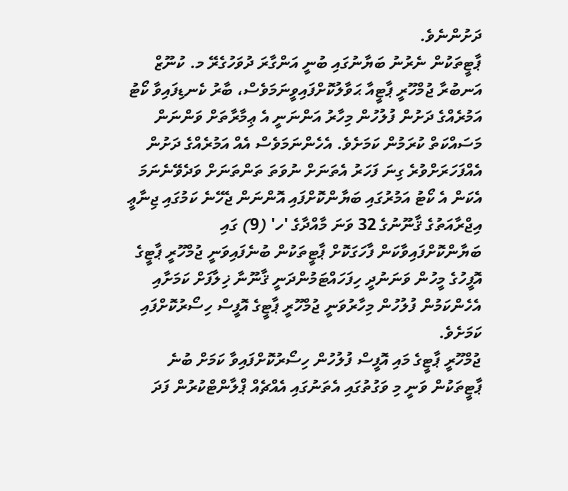ދަށުންނެވެ.
ޕާޓީތަކުން ނެރުނު ބަޔާނުގައި ބުނީ އަންގާރަ ދުވަހުގެރޭ މ. ކުނޫޒް އަނބުރާ ޖުމްހޫރީ ޕާޓީއާ ޙަވާލުކޮށްފައިވީނަމަވެސް، ބާރު ކެނޑިފައިވާ ކޯޓު އަމުރެއްގެ ދަށުން ފުލުހުން މިހާރު އަންނަނީ އެ ޢިމާރާތަށް ވަންނަން މަސައްކަތް ކުރަމުން ކަމަށެވެ. އެހެންނަމަވެސް އެއް އަމުރެއްގެ ދަށުން އެއްފަހަރަށްވުރެ ގިނަ ފަހަރު އެތަނަށް ނުވަތަ ތަންތަނަށް ވަދެވޭނެނަމަ އެކަން އެ ކޯޓު އަމުރުގައި ބަޔާންކޮށްފައި އޮންނަން ޖެހޭނެ ކަމުގައި ޖިނާޢީ އިޖްރާއަތުގެ ޤާނޫނުގެ 32 ވަނަ މާއްދާގެ 'ހ' (9) ގައި ބަޔާންކޮށްފައިވާކަން ފާހަގަކޮށް ޕާޓީތަކުން ބުނެފައިވަނީ ޖުމްހޫރީ ޕާޓީގެ އޮފީހުގެ މީހުން ވަނަނުދީ ހިފަހައްޓަމުންދަނީ ޤާނޫނާ ޚިލާފަށް ކަމަށާއި އެހެންކަމުން ފުލުހުން މިހާރުވަނީ ޖުމްހޫރީ ޕާޓީގެ އޮފީސް ހިސޯރުކޮށްފައި ކަމަށެވެ.
ޖުމްހޫރީ ޕާޓީގެ މައި އޮފީސް ފުލުހުން ހިސޯރުކޮށްފައިވާ ކަމަށް ބުނެ ޕާޓީތަކުން ވަނީ މި ވަގުތުގައި އެތަނުގައި އެއްޗެއް ޕްލާންޓްކުރުން ފަދަ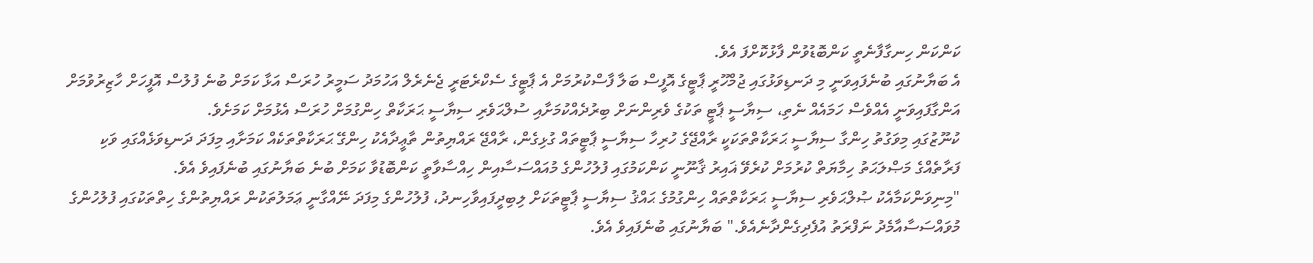ކަންކަން ހިނގާފާނެތީ ކަންބޮޑުވުން ފާޅުކޮށްފަ އެވެ.
އެ ބަޔާނުގައި ބުނެފައިވަނީ މި ދަނޑިވަޅުގައި ޖުމްހޫރީ ޕާޓީގެ އޮފީސް ބަލާ ފާސްކުރުމަށް އެ ޕާޓީގެ ސެކްރެޓަރީ ޖެނެރެލް އަހުމަދު ސަމީރު ހުރަސް އަޅާ ކަމަށް ބުނެ ފުލުސް އޮފީހަށް ހާޒިރުވުމަށް އަންގާފައިވަނީ އެއްވެސް ހަމައެއް ނެތި، ސިޔާސީ ޕާޓީ ތަކުގެ ވެރިންނަށް ބިރުދެއްކުމަށާއި ސުލްޙަވެރި ސިޔާސީ ޙަރަކާތް ހިންގުމަށް ހުރަސް އެޅުމަށް ކަމަށެވެ.
ކުނޫޒުގައި މިވަގުތު ހިންގާ ސިޔާސީ ޙަރަކާތްތަކަކީ ރާއްޖޭގެ ހުރިހާ ސިޔާސީ ޕާޓީތައް ގުޅިގެން، ރާއްޖޭ ރައްޔިތުން ތާޢީދާއެކު ހިންގޭ ޙަރަކާތްތަކެއް ކަމަށާއި މިފަދަ ދަނޑިވަޅެއްގައި ވަކި ފަރާތެއްގެ މަޞްލަޙަތު ހިމާޔަތް ކުރުމަށް ކުރެވޭ ޣައިރު ޤާނޫނީ ކަންކަމުގައި ފުލުހުންގެ މުއައްސަސާއިން ހިއްސާވާތީ ކަންބޮޑުވާ ކަމަށް ބުނެ ބަޔާނުގައި ބުނެފައިވެ އެވެ.
"މިނިވަންކަމާއެކު ޞުލްޙަވެރި ސިޔާސީ ޙަރަކާތްތައް ހިންގުމުގެ ޙައްޤު ސިޔާސީ ޕާޓީތަކަށް ލިބިދީފައިވާހިނދު، ފުލުހުންގެ މިފަދަ ނޭއްގާނީ ޢަމަލުތަކުން ރައްޔިތުންގެ ހިތްތަކުގައި ފުލުހުންގެ މުވައްސަސާއާމެދު ނަފްރަތު އުފެދިގެންދާނެއެވެ." ބަޔާނުގައި ބުނެފައިވެ އެވެ.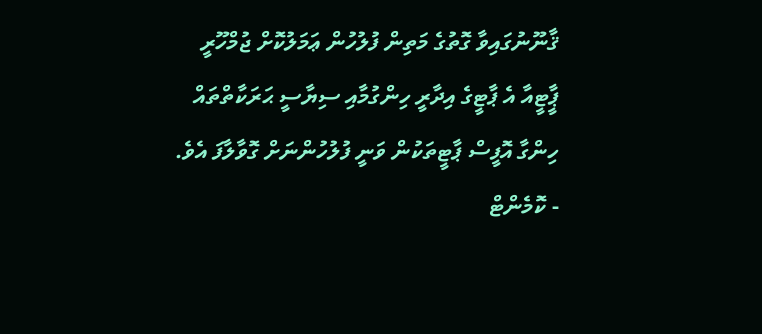ޤާނޫނުގައިވާ ގޮތުގެ މަތިން ފުލުހުން ޢަމަލުކޮށް ޖުމްހޫރީ ޕާީޓީއާ އެ ޕާޓީގެ އިދާރީ ހިންގުމާއި ސިޔާސީ ޙަރަކާތްތައް ހިންގާ އޮފީސް ޕާޓީތަކުން ވަނީ ފުލުހުންނަށް ގޮވާލާފަ އެވެ.
- ކޮމެންޓް